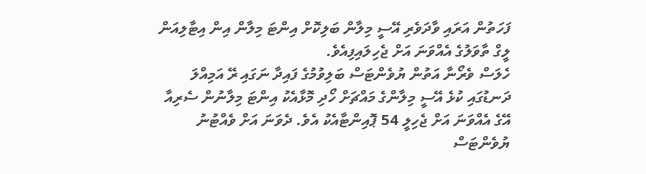ފަހަތުން އަރައި ވާދަވެރި އޭސީ މިލާން ބަލިކޮށް އިންޓަ މިލާން އިން އިޓާލިއަން ލީގް ތާވަލުގެ އެއްވަނަ އަށް ޖެހިލައިފިއެވެ.
ހެލަސް ވެރޯނާ އަތުން ޔުވެންޓަސް ބަލިވުމުގެ ފައިދާ ނަގައި ރޭ އަމިއްލަ ދަނޑުގައި ކުޅެ އޭސީ މިލާންގެ މައްޗަށް ހޯދި މޮޅާއެކު އިންޓަ މިލާނުން ސެރިއާ އޭގެ އެއްވަނަ އަށް ޖެހިލީ 54 ޕޮއިންޓާއެކު އެވެ. ދެވަނަ އަށް ވެއްޓުނު ޔުވެންޓަސް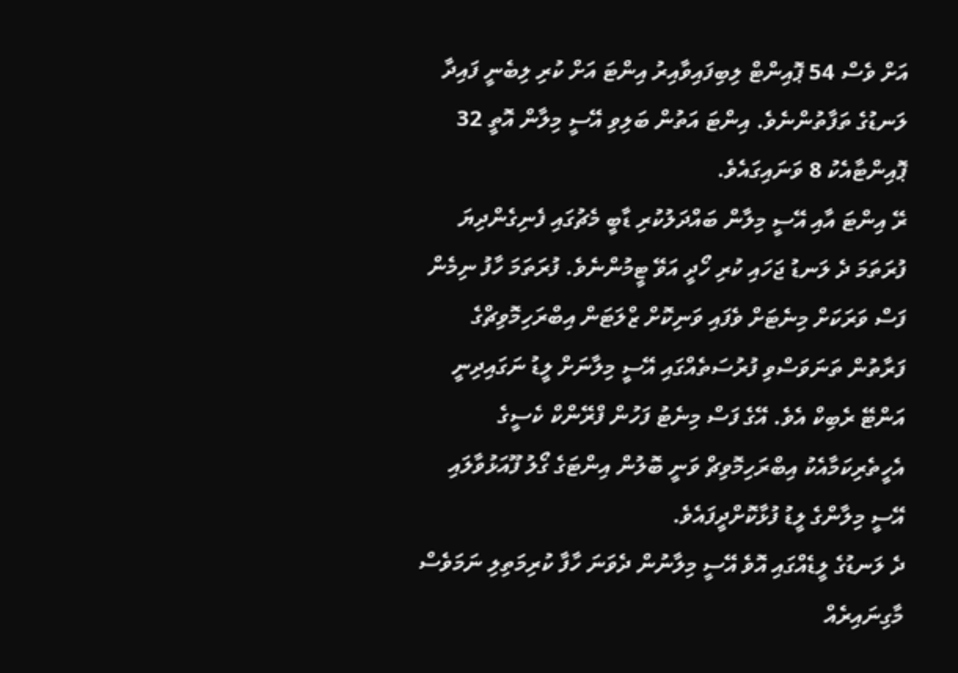އަށް ވެސް 54 ޕޮއިންޓް ލިބިފައިވާއިރު އިންޓަ އަށް ކުރި ލިބެނީ ފައިދާ ލަނޑުގެ ތަފާތުންނެވެ. އިންޓަ އަތުން ބަލިވި އޭސީ މިލާން އޮތީ 32 ޕޮއިންޓާއެކު 8 ވަނައިގައެވެ.
ރޭ އިންޓަ އާއި އޭސީ މިލާން ބައްދަލުކުރި ޑާބީ މެޗުގައި ފެނިގެންދިޔަ ފުރަތަމަ ދެ ލަނޑު ޖަހައި ކުރި ހޯދީ އަވޭ ޓީމުންނެވެ. ފުރަތަމަ ހާފު ނިމެން ފަސް ވަރަކަށް މިނެޓަށް ވެފައި ވަނިކޮށް ޒްލަޓަން އިބްރަހިމޮވިޗްގެ ފަރާތުން ތަނަވަސްވި ފުރުސަތެއްގައި އޭސީ މިލާނަށް ލީޑު ނަގައިދިނީ އަންޓޭ ރެބިކް އެވެ. އޭގެ ފަސް މިނެޓު ފަހުން ފްރޭންކް ކެސީގެ އެހީތެރިކަމާއެކު އިބްރަހިމޮވިޗް ވަނީ ބޮލުން އިންޓަގެ ގޯލު ފޫއަޅުވާލައި އޭސީ މިލާންގެ ލީޑު ފުޅާކޮށްދީފައެވެ.
ދެ ލަނޑުގެ ލީޑެއްގައި އޮވެ އޭސީ މިލާނުން ދެވަނަ ހާފާ ކުރިމަތިލި ނަމަވެސް މާގިނައިރެއް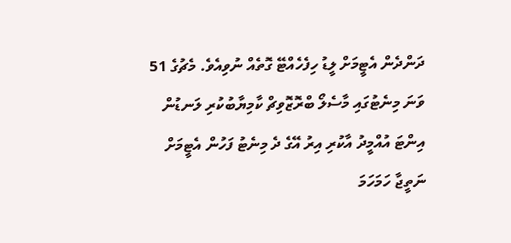ދަންދެން އެޓީމަށް ލީޑު ހިފެހެއްޓޭ ގޮތެއް ނުވިއެވެ. މެޗުގެ 51 ވަނަ މިނެޓުގައި މާސެލޯ ބްރޮޒޮވިޗް ކާމިޔާބުކުރި ލަނޑުން އިންޓަ އުއްމީދު އާކުރި އިރު އޭގެ ދެ މިނެޓު ފަހުން އެޓީމަށް ނަތީޖާ ހަމަހަމަ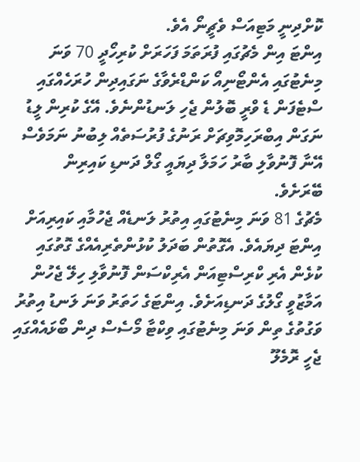ކޮށްދިނީ މަޓިއަސް ވެޗީނޯ އެވެ.
އިންޓަ އިން މެޗުގައި ފުރަތަމަ ފަހަރަށް ކުރިހޯދީ 70 ވަނަ މިނެޓުގައި އެންޓޯނިއޯ ކަންޑްރެވާގެ ނަގައިދިން ހުރަހެއްގައި ސްޓެފަން ޑެ ވްރީ ބޮލުން ޖެހި ލަނޑުންނެވެ. އޭގެ ކުރިން ލީޑު ނަގަން އިބްރަހިމޮވިޗަށް ރަނުގެ ފުރުސަތެއް ލިބުނު ނަމަވެސް އޭނާ ފޮނުވާލި ބާރު ހަމަލާ ދިޔައީ ގޯލް ދަނޑި ކައިރިން ބޭރަށެވެ.
މެޗުގެ 81 ވަނަ މިނެޓުގައި އިތުރު ލަނޑެއް ޖެހުމާއި ކައިރިއަށް އިންޓަ ދިޔައެވެ. އެގޮތުން ބަދަލު ކުޅުންތެރިއެއްގެ ގޮތުގައި ކުޅެން އެރި ކްރިސްޓިއަން އެރިކްސަން ފޮނުވާލި ހިލޭ ޖެހުން އަމާޒުވީ ގޯލުގެ ދަނޑިއަށެވެ. އިންޓަގެ ހަތަރު ވަނަ ލަނޑު އިތުރު ވަގުތުގެ ތިން ވަނަ މިނެޓުގައި ވިކްޓާ މޯސެސް ދިން ބޯޅައެއްގައި ޖެހީ ރޮމެލޫ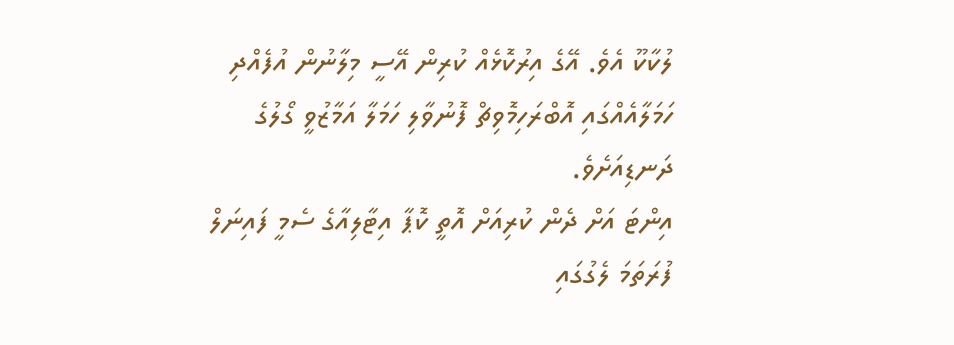ލުކާކޫ އެވެ. އޭގެ އިރުކޮޅެއް ކުރިން އޭސީ މިލާނުން އުފެއްދި ހަމަލާއެއްގައި އޮބްރަހިމޮވިޗް ފޮނުވާލި ހަމަލާ އަމާޒުވީ ގޯލުގެ ދަނޑިއަށެވެ.
އިންޓަ އަށް ދެން ކުރިއަށް އޮތީ ކޮޕާ އިޓާލިއާގެ ސެމީ ފައިނަލް ފުރަތަމަ ލެގުގައި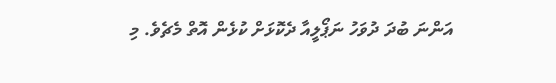އަންނަ ބުދަ ދުވަހު ނަޕޯލީއާ ދެކޮޅަށް ކުޅެން އޮތް މެޗެވެ. މި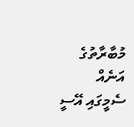މުބާރާތުގެ އަނެއް ސެމީގައި އޭސީ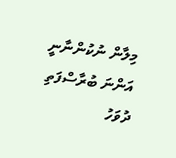މިލާން ނުކުންނާނީ އަންނަ ބުރާސްފަތި ދުވަހު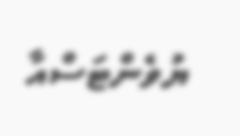ޔުވެންޓަސްއާ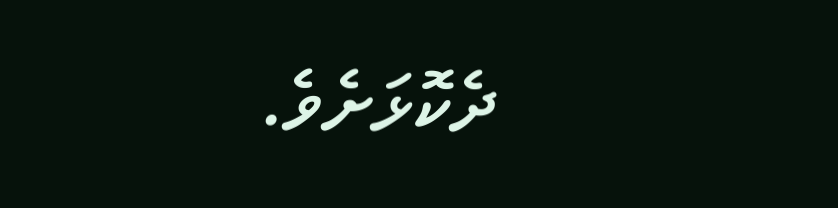ދެކޮޅަށެވެ.